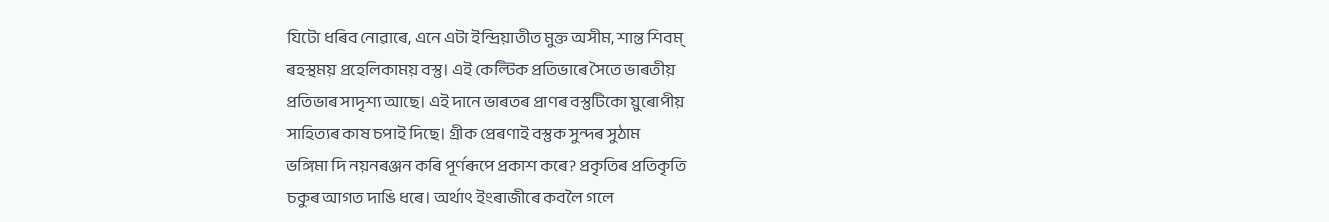যিটো ধৰিব নোৱাৰে, এনে এটা ইন্দ্ৰিয়াতীত মুক্ত অসীম, শান্ত শিবম্
ৰহস্থময় প্ৰহেলিকাময় বস্তু। এই কেল্টিক প্ৰতিভাৰে সৈতে ভাৰতীয়
প্ৰতিভাৰ সাদৃশ্য আছে। এই দানে ভাৰতৰ প্ৰাণৰ বস্তুটিকো য়ুৰোপীয়
সাহিত্যৰ কাষ চপাই দিছে। গ্ৰীক প্ৰেৰণাই বস্তুক সুন্দৰ সুঠাম
ভঙ্গিমা দি নয়নৰঞ্জন কৰি পূৰ্ণৰূপে প্ৰকাশ কৰে? প্ৰকৃতিৰ প্ৰতিকৃতি
চকুৰ আগত দাঙি ধৰে। অৰ্থাৎ ইংৰাজীৰে কবলৈ গলে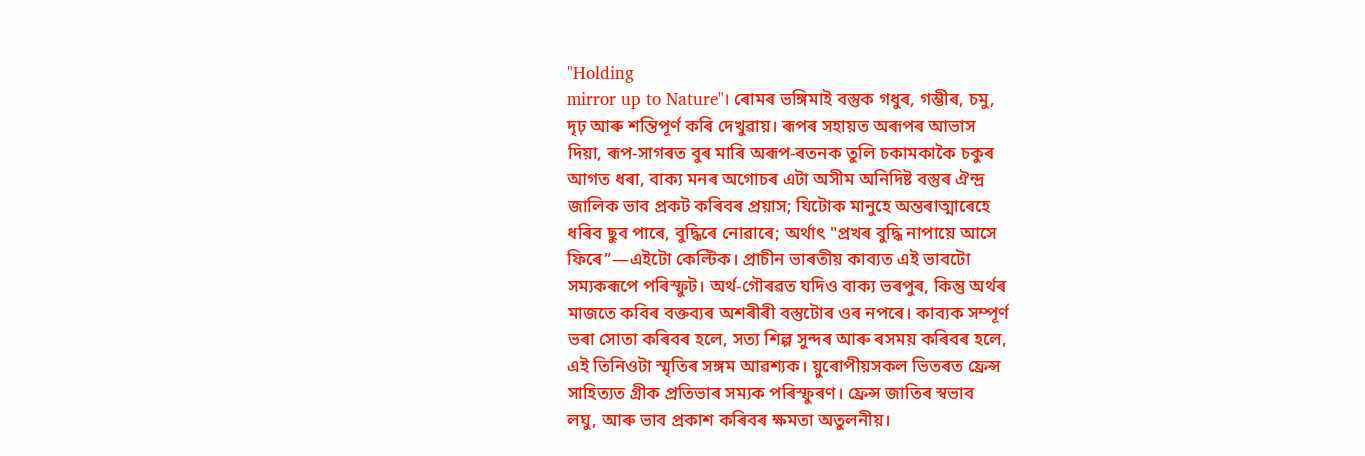"Holding
mirror up to Nature"। ৰোমৰ ভঙ্গিমাই বস্তুক গধুৰ, গম্ভীৰ, চমু,
দৃঢ় আৰু শন্তিপূৰ্ণ কৰি দেখুৱায়। ৰূপৰ সহায়ত অৰূপৰ আভাস
দিয়া, ৰূপ-সাগৰত বুৰ মাৰি অৰূপ-ৰতনক তুলি চকামকাকৈ চকুৰ
আগত ধৰা, বাক্য মনৰ অগোচৰ এটা অসীম অনিদিষ্ট বস্তুৰ ঐন্দ্ৰ
জালিক ভাব প্ৰকট কৰিবৰ প্ৰয়াস; যিটোক মানুহে অন্তৰাত্মাৰেহে
ধৰিব ছুব পাৰে, বুদ্ধিৰে নোৱাৰে; অৰ্থাৎ "প্ৰখৰ বুদ্ধি নাপায়ে আসে
ফিৰে”—এইটো কেল্টিক। প্ৰাচীন ভাৰতীয় কাব্যত এই ভাবটো
সম্যকৰূপে পৰিস্ফুট। অৰ্থ-গৌৰৱত যদিও বাক্য ভৰপুৰ, কিন্তু অৰ্থৰ
মাজতে কবিৰ বক্তব্যৰ অশৰীৰী বস্তুটোৰ ওৰ নপৰে। কাব্যক সম্পূৰ্ণ
ভৰা সোতা কৰিবৰ হলে, সত্য শিল্প সুন্দৰ আৰু ৰসময় কৰিবৰ হলে,
এই তিনিওটা স্মৃতিৰ সঙ্গম আৱশ্যক। য়ুৰোপীয়সকল ভিতৰত ফ্ৰেন্স
সাহিত্যত গ্ৰীক প্ৰতিভাৰ সম্যক পৰিস্ফুৰণ। ফ্ৰেন্স জাতিৰ স্বভাব
লঘু, আৰু ভাব প্ৰকাশ কৰিবৰ ক্ষমতা অতুলনীয়।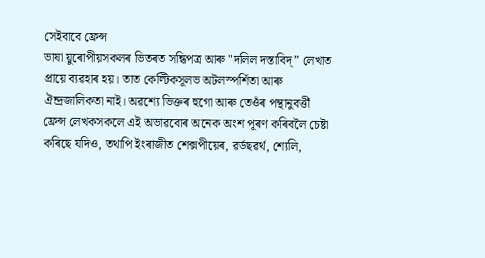সেইবাবে ফ্ৰেন্স
ভাষা য়ুৰোপীয়সকলৰ ভিতৰত সন্ধিপত্ৰ আৰু "দলিল দস্তাবিদ্” লেখাত
প্ৰায়ে ব্যৱহাৰ হয়। তাত কেল্টিকসূলভ অটলস্পৰ্শিতা আৰু
ঐন্দ্ৰজালিকতা নাই। অৱশ্যে ভিক্তৰ হুগো আৰু তেওঁৰ পন্থানুবৰ্ত্তী
ফ্ৰেন্স লেখকসকলে এই অভাৱবোৰ অনেক অংশ পূৰণ কৰিবলৈ চেষ্টা
কৰিছে যদিও, তথাপি ইংৰাজীত শেক্সপীয়েৰ, ৱৰ্ডছৱৰ্থ, শ্যেলি,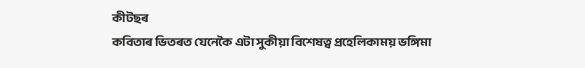কীটছৰ
কবিতাৰ ভিতৰত যেনেকৈ এটা সুকীয়া বিশেষত্ব প্ৰহেলিকাময় ভঙ্গিমা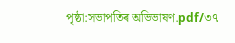পৃষ্ঠা:সভাপতিৰ অভিভাষণ.pdf/৩৭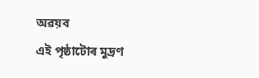অৱয়ব
এই পৃষ্ঠাটোৰ মুদ্ৰণ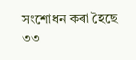সংশোধন কৰা হৈছে
৩৩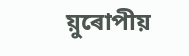য়ুৰোপীয়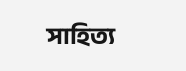সাহিত্য